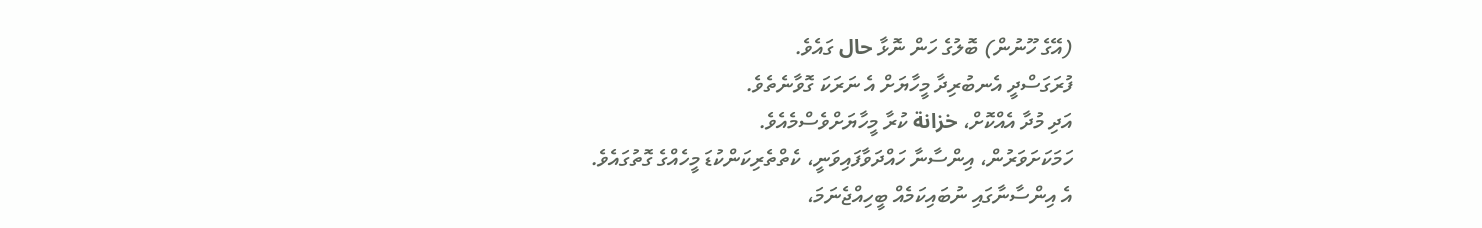(އޭގެ ހޫނުން) ބޮލުގެ ހަން ނޮޅާ حال ގައެވެ.
ފުރަގަސްދީ އެނބުރިދާ މީހާޔަށް އެ ނަރަކަ ގޮވާނެތެވެ.
އަދި މުދާ އެއްކޮށް، خزانة ކުރާ މީހާޔަށްވެސްމެއެވެ.
ހަމަކަށަވަރުން، އިންސާނާ ހައްދަވާފައިވަނީ، ކެތްތެރިކަންކުޑަ މީހެއްގެ ގޮތުގައެވެ.
އެ އިންސާނާގައި ނުބައިކަމެއް ބީހިއްޖެނަމަ،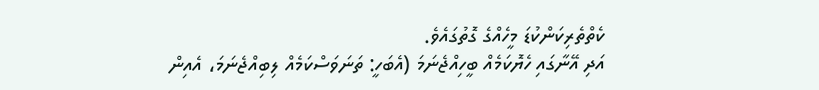ކެތްތެރިކަންކުޑަ މީހެއްގެ ގޮތުގައެވެ.
އަދި އޭނާގައި ހެޔޮކަމެއް ބީހިއްޖެނަމަ (އެބަހީ: ތަނަވަސްކަމެއް ލިބިއްޖެނަމަ، އެއިން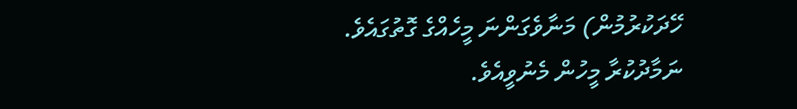ހޭދަކުރުމުން) މަނާވެގަންނަ މީހެއްގެ ގޮތުގައެވެ.
ނަމާދުކުރާ މީހުން މެނުވީއެވެ.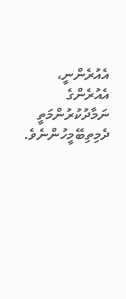އެއުރެންނީ، އެއުރެންގެ ނަމާދުކުރުންމަތީ ދެމިތިބޭމީހުންނެވެ.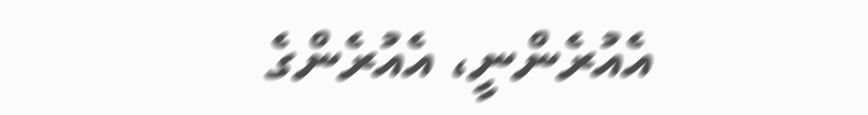އެއުރެންނީ، އެއުރެންގެ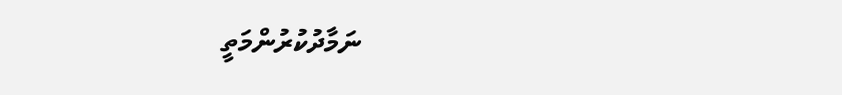ނަމާދުކުރުންމަތީ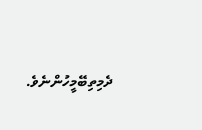ދެމިތިބޭމީހުންނެވެ.